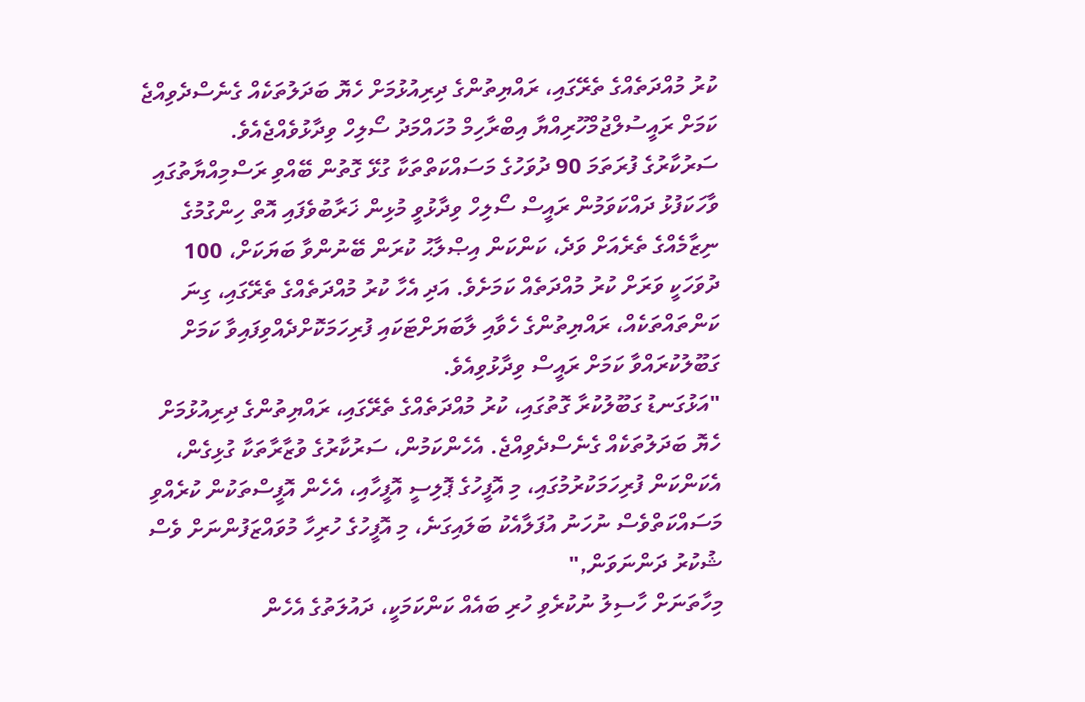ކުރު މުއްދަތެއްގެ ތެރޭގައި، ރައްޔިތުންގެ ދިރިއުޅުމަށް ހެޔޮ ބަދަލުތަކެއް ގެނެސްދެވިއްޖެ ކަމަށް ރައީސުލްޖުމްހޫރިއްޔާ އިބްރާހިމް މުހައްމަދު ސޯލިހް ވިދާޅުވެއްޖެއެވެ.
ސަރުކާރުގެ ފުރަތަމަ 90 ދުވަހުގެ މަސައްކަތްތަކާ ގުޅޭ ގޮތުން ބޭއްވި ރަސްމިއްޔާތުގައި ވާހަކަފުޅު ދައްކަވަމުން ރައީސް ސޯލިހް ވިދާޅުވީ މުޅިން ޚަރާބުވެފައި އޮތް ހިންގުމުގެ ނިޒާމެއްގެ ތެރެއަށް ވަދެ، ކަންކަން އިޞްލާޙު ކުރަން ބޭނުންވާ ބަޔަކަށް، 100 ދުވަހަކީ ވަރަށް ކުރު މުއްދަތެއް ކަމަށެވެ. އަދި އެހާ ކުރު މުއްދަތެއްގެ ތެރޭގައި، ގިނަ ކަންތައްތަކެއް، ރައްޔިތުންގެ ހެވާއި ލާބަޔަށްޓަކައި ފުރިހަމަކޮށްދެއްވިފައިވާ ކަމަށް ގަބޫލުކުރައްވާ ކަމަށް ރައީސް ވިދާޅުވިއެވެ.
"އަޅުގަނޑު ގަބޫލުކުރާ ގޮތުގައި، ކުރު މުއްދަތެއްގެ ތެރޭގައި، ރައްޔިތުންގެ ދިރިއުޅުމަށް ހެޔޮ ބަދަލުތަކެއް ގެނެސްދެވިއްޖެ. އެހެންކަމުން، ސަރުކާރުގެ ވުޒާރާތަކާ ގުޅިގެން، އެކަންކަން ފުރިހަމަކުރުމުގައި، މި އޮފީހުގެ ޕޮލިސީ އޮފީހާއި، އެހެން އޮފީސްތަކުން ކުރެއްވި މަސައްކަތްވެސް ނުހަނު އުފަލާއެކު ބަލައިގަނެ، މި އޮފީހުގެ ހުރިހާ މުވައްޒަފުންނަށް ވެސް ޝުކުރު ދަންނަވަން,"
މިހާތަނަށް ހާސިލު ނުކުރެވި ހުރި ބައެއް ކަންކަމަކީ، ދައުލަތުގެ އެހެން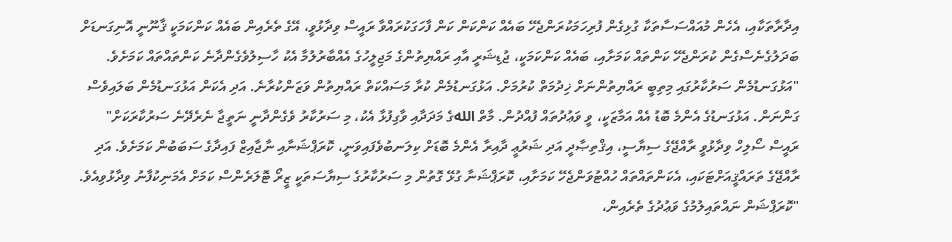އިދާރާތަކާއި، އެހެން މުއައްސަސާތަކާ ގުޅިގެން ފުރިހަމަކުރަންޖެހޭ ބައެއް ކަންކަން ކަން ފާހަގަކުރައްވާ ރައީސް ވިދާޅުވީ، އޭގެ ތެރެއިން ބައެއް ކަންކަމަކީ ޤާނޫނީ އޮނިގަނޑަށް ބަދަލުގެނެސްގެން ކުރަންޖެހޭ ކަންތައް ކަމަށާއި، ބައެއް ކަންކަމަކީ، ޖުޑިޝަރީ އާއި ރައްޔިތުންގެ މަޖިލީހުގެ އެއްބާރުލުމާ އެކު ހާސިލުވެގެންދާނެ ކަންތައްތައް ކަމަށެވެ.
"އަޅުގަނޑުމެން ސަރުކާރުގައި މިތިބީ ރައްޔިތުންނަށް ޚިދުމަތް ކުރުމަށް. އަޅުގަނޑުމެން ކުރާ މަސައްކަތް ރައްޔިތުން ވަޒަންކުރާނެ. އަދި އެކަން އަޅުގަނޑުމެން ބަލައިވެސް ގަންނަން. އަޅުގަނޑުގެ އެންމެ ބޮޑު އެއް އަމާޒަކީ، ވީ ވަޢުދުތައް ފުއްދުން. މާތް اللهގެ މަދަދާއި ވާގިފުޅާ އެކު، މި ސަރުކާރު ވެގެންދާނީ ނަތީޖާ ނެރެދޭނެ ސަރުކާރަކަށް"
ރައީސް ސޯލިހް ވިދާޅުވީ ރާއްޖޭގެ ސިޔާސީ، އިޤްތިޞާދީ އަދި ޝަރުޢީ ދާއިރާ އެންމެ ބޮޑަށް ކިލަނބުވެފައިވަނީ، ކޮރަޕްޝަނާއި ނާޖާއިޒް ފައިދާގެ ސަބަބުން ކަމަށެވެ. އަދި ރާއްޖޭގެ ތަރައްޤީއަށްޓަކައި، އެކަންތައްތައް ހުއްޓުވަންޖެހޭ ކަމަށާއި، ކޮރަޕްޝަނާ ގުޅޭ ގޮތުން މި ސަރުކާރުގެ ސިޔާސަތަކީ ޒީރޯ ޓޮލަރެންސް ކަމަށް އެމަނިކުފާނު ވިދާޅުވިއެވެ.
"ކޮރަޕްޝަން ނައްތައިލުމުގެ ވަޢުދުގެ ތެރެއިން،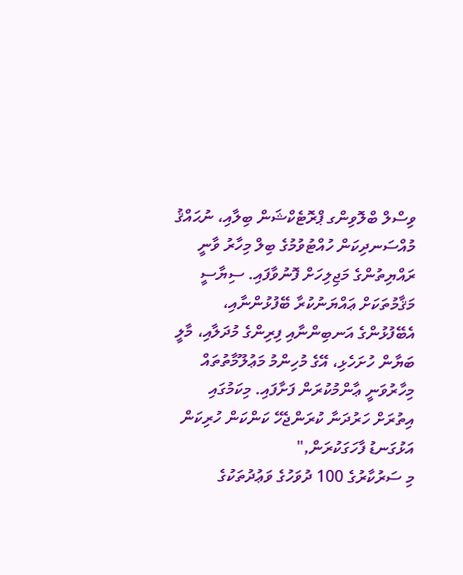ވިސްލް ބްލޮވިންގ ޕްރޮޓެކްޝަން ބިލާއި، ނުޙައްޤު މުއްސަނދިކަން ހުއްޓުވުމުގެ ބިލް މިހާރު ވާނީ ރައްޔިތުންގެ މަޖިލިހަށް ފޮނުވާފައި. ސިޔާސީ މަޤާމުތަކަށް ޢައްޔަނުކުރާ ބޭފުޅުންނާއި، އެބޭފުޅުންގެ އަނބިންނާއި ފިރިންގެ މުދަލާއި، މާލީ ބަޔާން ހުށަހެޅި، އޭގެ މުހިންމު މަޢުލޫމާތުތައް މިހާރުވަނީ ޢާންމުކުރަން ފަށާފައި. މިކަމުގައި އިތުރަށް ހަރުދަނާ ކުރަންޖެހޭ ކަންކަން ހުރިކަން އަޅުގަނޑު ފާހަގަކުރަން,"
މި ސަރުކާރުގެ 100 ދުވަހުގެ ވަޢުދުތަކުގެ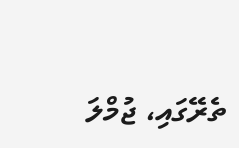ތެރޭގައި، ޖުމްލަ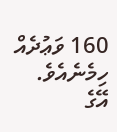160 ވަޢުދެއް ހިމެނެއެވެ. އޭގެ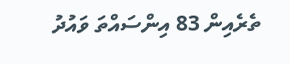ތެރެއިން 83 އިންސައްތަ ވައުދު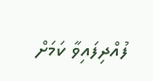ފުއްދިފައިވާ ކަމަށް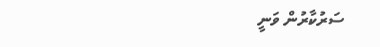ސަރުކާރުން ވަނީ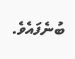ބުނެފައެވެ.